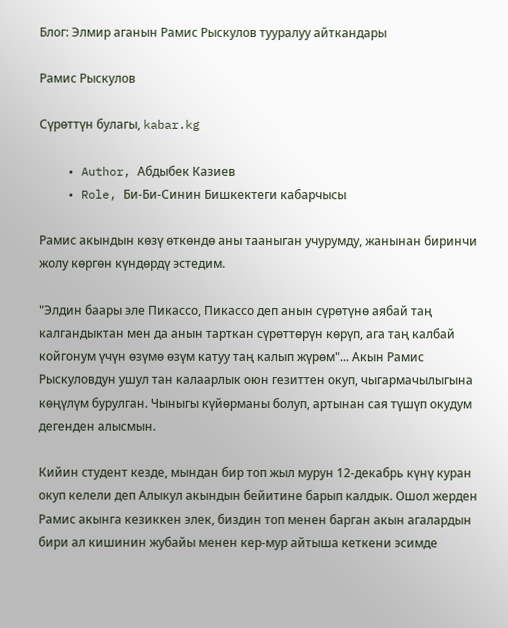Блог: Элмир аганын Рамис Рыскулов тууралуу айткандары

Рамис Рыскулов

Сүрөттүн булагы, kabar.kg

    • Author, Абдыбек Казиев
    • Role, Би-Би-Синин Бишкектеги кабарчысы

Рамис акындын көзү өткөндө аны тааныган учурумду, жанынан биринчи жолу көргөн күндөрдү эстедим.

"Элдин баары эле Пикассо, Пикассо деп анын сүрөтүнө аябай таң калгандыктан мен да анын тарткан сүрөттөрүн көрүп, ага таң калбай койгонум үчүн өзүмө өзүм катуу таң калып жүрөм"... Акын Рамис Рыскуловдун ушул тан калаарлык оюн гезиттен окуп, чыгармачылыгына көңүлүм бурулган. Чыныгы күйөрманы болуп, артынан сая түшүп окудум дегенден алысмын.

Кийин студент кезде, мындан бир топ жыл мурун 12-декабрь күнү куран окуп келели деп Алыкул акындын бейитине барып калдык. Ошол жерден Рамис акынга кезиккен элек, биздин топ менен барган акын агалардын бири ал кишинин жубайы менен кер-мур айтыша кеткени эсимде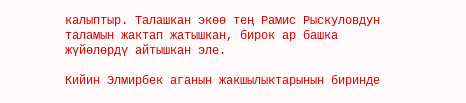калыптыр. Талашкан экөө тең Рамис Рыскуловдун таламын жактап жатышкан, бирок ар башка жүйөлөрдү айтышкан эле.

Кийин Элмирбек аганын жакшылыктарынын биринде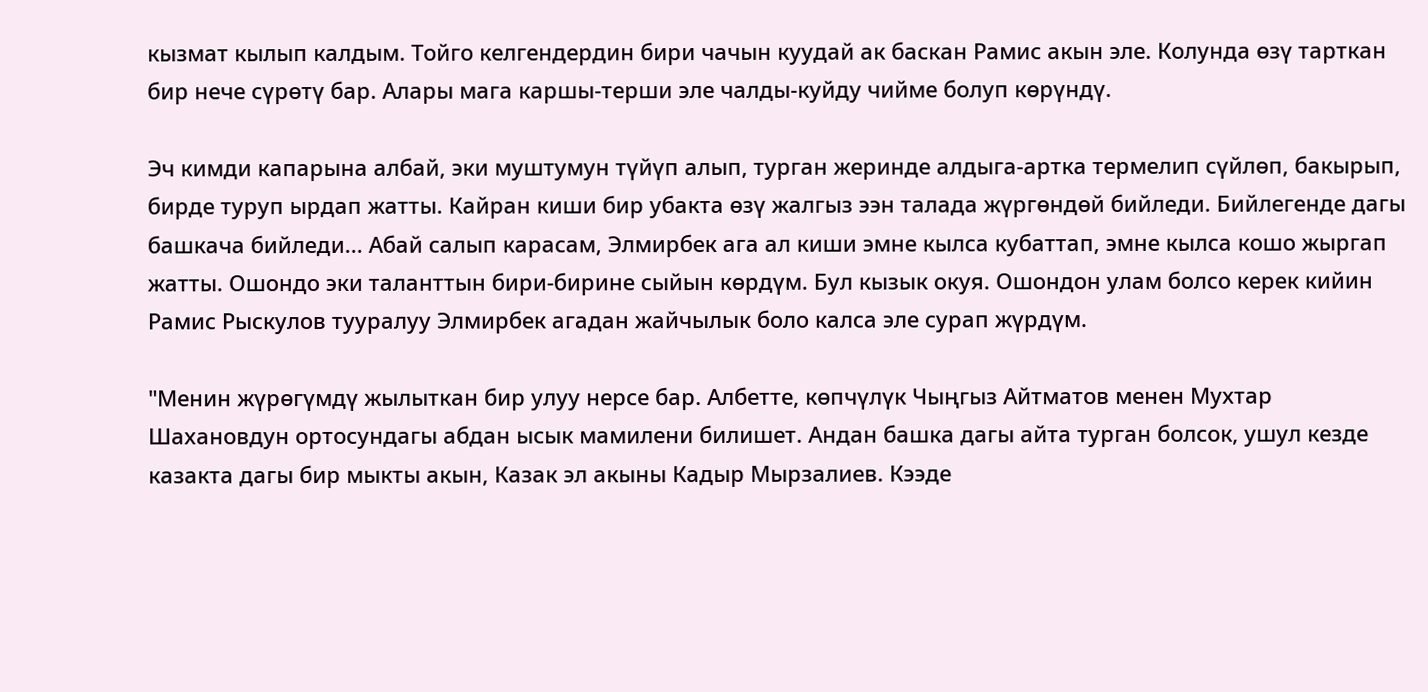кызмат кылып калдым. Тойго келгендердин бири чачын куудай ак баскан Рамис акын эле. Колунда өзү тарткан бир нече сүрөтү бар. Алары мага каршы-терши эле чалды-куйду чийме болуп көрүндү.

Эч кимди капарына албай, эки муштумун түйүп алып, турган жеринде алдыга-артка термелип сүйлөп, бакырып, бирде туруп ырдап жатты. Кайран киши бир убакта өзү жалгыз ээн талада жүргөндөй бийледи. Бийлегенде дагы башкача бийледи... Абай салып карасам, Элмирбек ага ал киши эмне кылса кубаттап, эмне кылса кошо жыргап жатты. Ошондо эки таланттын бири-бирине сыйын көрдүм. Бул кызык окуя. Ошондон улам болсо керек кийин Рамис Рыскулов тууралуу Элмирбек агадан жайчылык боло калса эле сурап жүрдүм.

"Менин жүрөгүмдү жылыткан бир улуу нерсе бар. Албетте, көпчүлүк Чыңгыз Айтматов менен Мухтар Шахановдун ортосундагы абдан ысык мамилени билишет. Андан башка дагы айта турган болсок, ушул кезде казакта дагы бир мыкты акын, Казак эл акыны Кадыр Мырзалиев. Кээде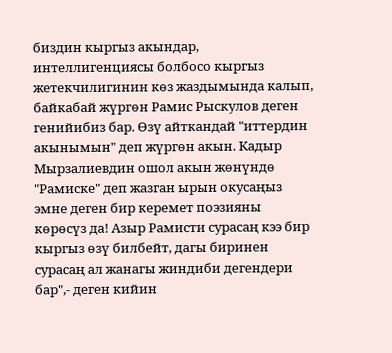биздин кыргыз акындар, интеллигенциясы болбосо кыргыз жетекчилигинин көз жаздымында калып, байкабай жүргөн Рамис Рыскулов деген генийибиз бар. Өзү айткандай "иттердин акынымын" деп жүргөн акын. Кадыр Мырзалиевдин ошол акын жөнүндө "Рамиске" деп жазган ырын окусаңыз эмне деген бир керемет поэзияны көрөсүз да! Азыр Рамисти сурасаң кээ бир кыргыз өзү билбейт, дагы биринен сурасаң ал жанагы жиндиби дегендери бар",- деген кийин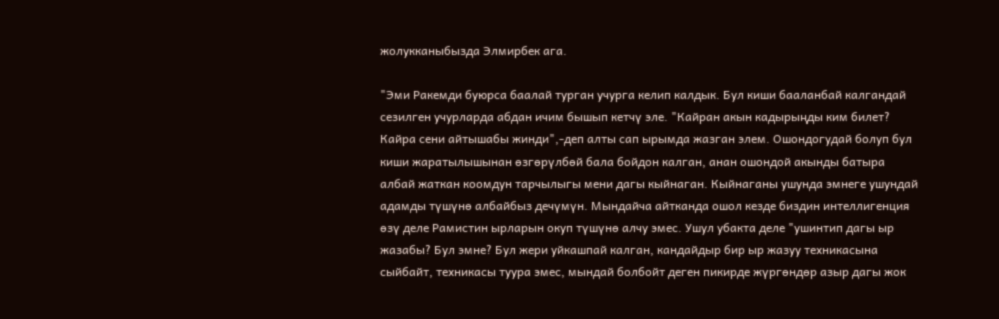жолукканыбызда Элмирбек ага.

"Эми Ракемди буюрса баалай турган учурга келип калдык. Бул киши бааланбай калгандай сезилген учурларда абдан ичим бышып кетчү эле. "Кайран акын кадырыңды ким билет? Кайра сени айтышабы жинди",-деп алты сап ырымда жазган элем. Ошондогудай болуп бул киши жаратылышынан өзгөрүлбөй бала бойдон калган, анан ошондой акынды батыра албай жаткан коомдун тарчылыгы мени дагы кыйнаган. Кыйнаганы ушунда эмнеге ушундай адамды түшүнө албайбыз дечүмүн. Мындайча айтканда ошол кезде биздин интеллигенция өзү деле Рамистин ырларын окуп түшүнө алчу эмес. Ушул убакта деле "ушинтип дагы ыр жазабы? Бул эмне? Бул жери уйкашпай калган, кандайдыр бир ыр жазуу техникасына сыйбайт, техникасы туура эмес, мындай болбойт деген пикирде жүргөндөр азыр дагы жок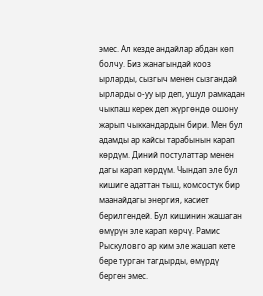эмес. Ал кезде андайлар абдан көп болчу. Биз жанагындай кооз ырларды, сызгыч менен сызгандай ырларды о-уу ыр деп, ушул рамкадан чыкпаш керек деп жүргөндө ошону жарып чыккандардын бири. Мен бул адамды ар кайсы тарабынын карап көрдүм. Диний постулаттар менен дагы карап көрдүм. Чындап эле бул кишиге адаттан тыш, комсостук бир маанайдагы энергия, касиет берилгендей. Бул кишинин жашаган өмүрүн эле карап көрчү. Рамис Рыскуловго ар ким эле жашап кете бере турган тагдырды, өмүрдү берген эмес.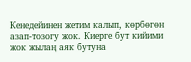Кенедейинен жетим калып, көрбөгөн азап-тозогу жок. Киерге бут кийими жок жылаң аяк бутуна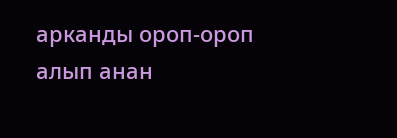арканды ороп-ороп алып анан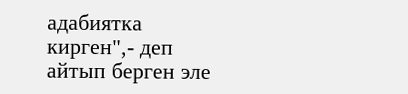адабиятка кирген",- деп айтып берген эле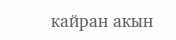кайран акын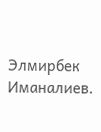Элмирбек Иманалиев.